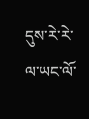དུས་རེ་རེ་ལ་ཡང་ལོ་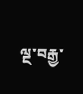ལྔ་བརྒྱ་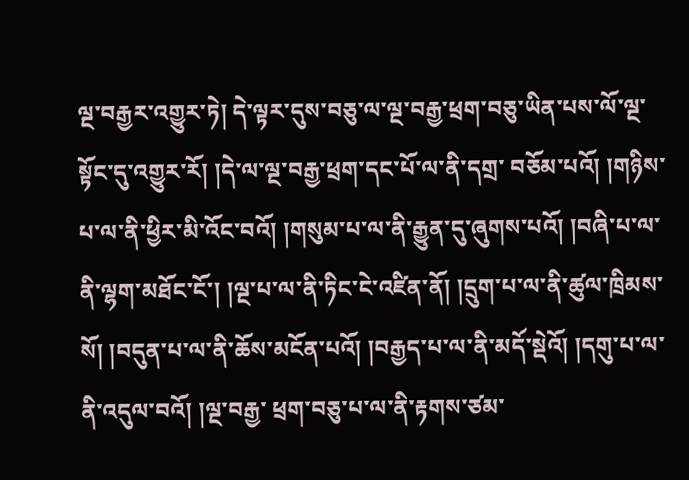ལྔ་བརྒྱར་འགྱུར་ཏེ། དེ་ལྟར་དུས་བཅུ་ལ་ལྔ་བརྒྱ་ཕྲག་བཅུ་ཡིན་པས་ལོ་ལྔ་སྟོང་དུ་འགྱུར་རོ། །དེ་ལ་ལྔ་བརྒྱ་ཕྲག་དང་པོ་ལ་ནི་དགྲ་ བཅོམ་པའོ། །གཉིས་པ་ལ་ནི་ཕྱིར་མི་འོང་བའོ། །གསུམ་པ་ལ་ནི་རྒྱུན་དུ་ཞུགས་པའོ། །བཞི་པ་ལ་ནི་ལྷག་མཐོང་ངོ་། །ལྔ་པ་ལ་ནི་ཏིང་ངེ་འཛིན་ནོ། །དྲུག་པ་ལ་ནི་ཚུལ་ཁྲིམས་སོ། །བདུན་པ་ལ་ནི་ཆོས་མངོན་པའོ། །བརྒྱད་པ་ལ་ནི་མདོ་སྡེའོ། །དགུ་པ་ལ་ནི་འདུལ་བའོ། །ལྔ་བརྒྱ་ ཕྲག་བཅུ་པ་ལ་ནི་རྟགས་ཙམ་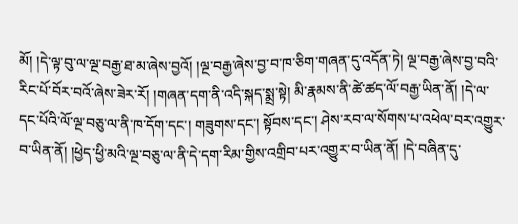མོ། །དེ་ལྟ་བུ་ལ་ལྔ་བརྒྱ་ཐ་མ་ཞེས་བྱའོ། །ལྔ་བརྒྱ་ཞེས་བྱ་བ་ཁ་ཅིག་གཞན་དུ་འདོན་ཏེ། ལྔ་བརྒྱ་ཞེས་བྱ་བའི་རིང་པོ་བོར་བའོ་ཞེས་ཟེར་རོ། །གཞན་དག་ནི་འདི་སྐད་སྨྲ་སྟེ། མི་རྣམས་ནི་ཚེ་ཚད་ལོ་བརྒྱ་ཡིན་ནོ། །དེ་ལ་དང་པོའི་ལོ་ལྔ་བཅུ་ལ་ནི་ཁ་དོག་དང་། གཟུགས་དང་། སྟོབས་དང་། ཤེས་རབ་ལ་སོགས་པ་འཕེལ་བར་འགྱུར་བ་ཡིན་ནོ། །ཕྱེད་ཕྱི་མའི་ལྔ་བཅུ་ལ་ནི་དེ་དག་རིམ་གྱིས་འགྲིབ་པར་འགྱུར་བ་ཡིན་ནོ། །དེ་བཞིན་དུ་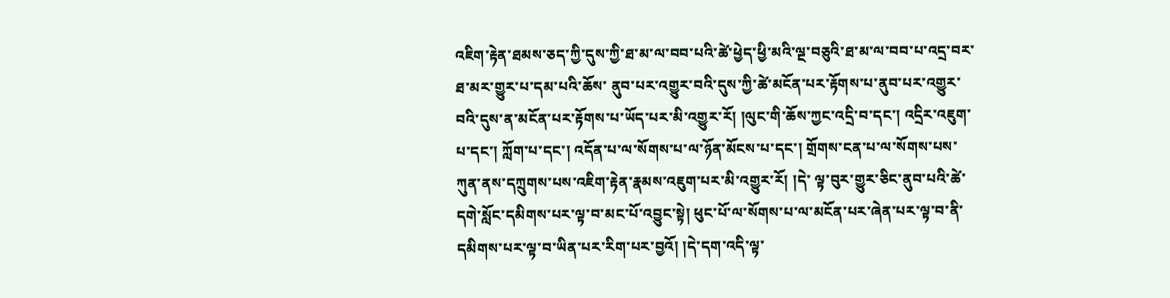འཇིག་རྟེན་ཐམས་ཅད་ཀྱི་དུས་ཀྱི་ཐ་མ་ལ་བབ་པའི་ཚེ་ཕྱེད་ཕྱི་མའི་ལྔ་བཅུའི་ཐ་མ་ལ་བབ་པ་འདྲ་བར་ཐ་མར་གྱུར་པ་དམ་པའི་ཆོས་ ནུབ་པར་འགྱུར་བའི་དུས་ཀྱི་ཚེ་མངོན་པར་རྟོགས་པ་ནུབ་པར་འགྱུར་བའི་དུས་ན་མངོན་པར་རྟོགས་པ་ཡོད་པར་མི་འགྱུར་རོ། །ལུང་གི་ཆོས་ཀྱང་འདྲི་བ་དང་། འདྲིར་འཇུག་པ་དང་། ཀློག་པ་དང་། འདོན་པ་ལ་སོགས་པ་ལ་ཉོན་མོངས་པ་དང་། གྲོགས་ངན་པ་ལ་སོགས་པས་ཀུན་ནས་དཀྲུགས་པས་འཇིག་རྟེན་རྣམས་འཇུག་པར་མི་འགྱུར་རོ། །དེ་ ལྟ་བུར་གྱུར་ཅིང་ནུབ་པའི་ཚེ་དགེ་སློང་དམིགས་པར་ལྟ་བ་མང་པོ་འབྱུང་སྟེ། ཕུང་པོ་ལ་སོགས་པ་ལ་མངོན་པར་ཞེན་པར་ལྟ་བ་ནི་དམིགས་པར་ལྟ་བ་ཡིན་པར་རིག་པར་བྱའོ། །དེ་དག་འདི་ལྟ་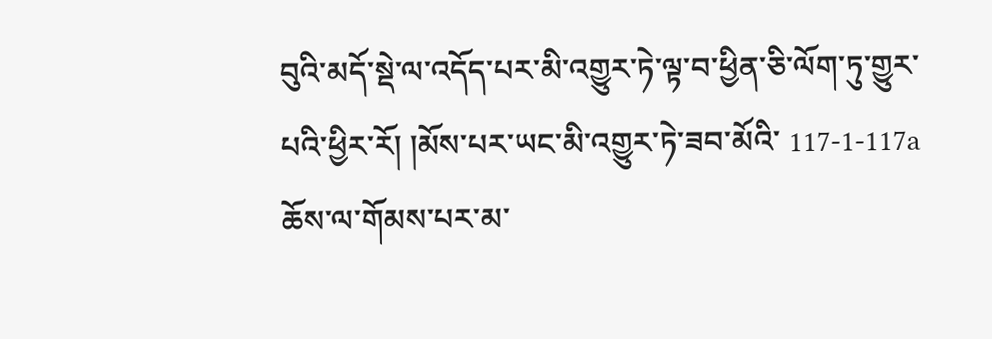བུའི་མདོ་སྡེ་ལ་འདོད་པར་མི་འགྱུར་ཏེ་ལྟ་བ་ཕྱིན་ཅི་ལོག་ཏུ་གྱུར་པའི་ཕྱིར་རོ། །མོས་པར་ཡང་མི་འགྱུར་ཏེ་ཟབ་མོའི་ 117-1-117a ཆོས་ལ་གོམས་པར་མ་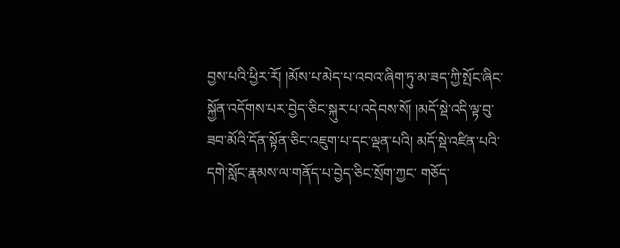བྱས་པའི་ཕྱིར་རོ། །མོས་པ་མེད་པ་འབའ་ཞིག་ཏུ་མ་ཟད་ཀྱི་སྤོང་ཞིང་སྐྱོན་འདོགས་པར་བྱེད་ཅིང་སྐུར་པ་འདེབས་སོ། །མདོ་སྡེ་འདི་ལྟ་བུ་ཟབ་མོའི་དོན་སྟོན་ཅིང་འཇུག་པ་དང་ལྡན་པའི། མདོ་སྡེ་འཛིན་པའི་དགེ་སློང་རྣམས་ལ་གནོད་པ་བྱེད་ཅིང་སྲོག་ཀྱང་ གཅོད་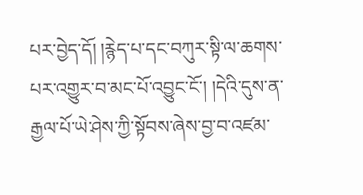པར་བྱེད་དོ། །རྙེད་པ་དང་བཀུར་སྟི་ལ་ཆགས་པར་འགྱུར་བ་མང་པོ་འབྱུང་ངོ་། །དེའི་དུས་ན་རྒྱལ་པོ་ཡེ་ཤེས་ཀྱི་སྟོབས་ཞེས་བྱ་བ་འཛམ་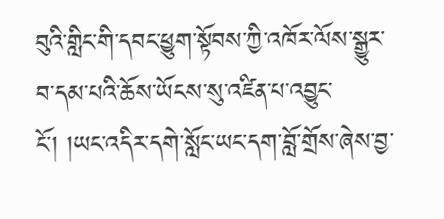བུའི་གླིང་གི་དབང་ཕྱུག་སྟོབས་ཀྱི་འཁོར་ལོས་སྒྱུར་བ་དམ་པའི་ཆོས་ཡོངས་སུ་འཛིན་པ་འབྱུང་ངོ་། །ཡང་འདིར་དགེ་སློང་ཡང་དག་བློ་གྲོས་ཞེས་བྱ་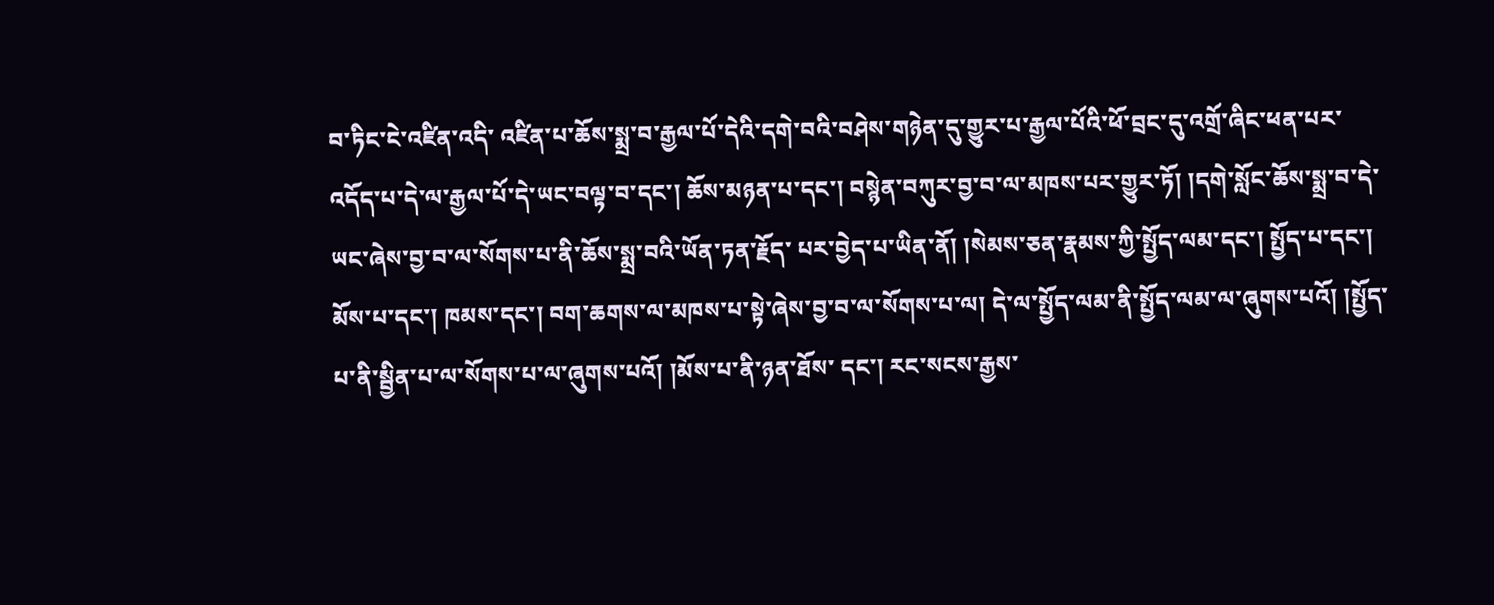བ་ཏིང་ངེ་འཛིན་འདི་ འཛིན་པ་ཆོས་སྨྲ་བ་རྒྱལ་པོ་དེའི་དགེ་བའི་བཤེས་གཉེན་དུ་གྱུར་པ་རྒྱལ་པོའི་ཕོ་བྲང་དུ་འགྲོ་ཞིང་ཕན་པར་འདོད་པ་དེ་ལ་རྒྱལ་པོ་དེ་ཡང་བལྟ་བ་དང་། ཆོས་མཉན་པ་དང་། བསྙེན་བཀུར་བྱ་བ་ལ་མཁས་པར་གྱུར་ཏོ། །དགེ་སློང་ཆོས་སྨྲ་བ་དེ་ཡང་ཞེས་བྱ་བ་ལ་སོགས་པ་ནི་ཆོས་སྨྲ་བའི་ཡོན་ཏན་རྗོད་ པར་བྱེད་པ་ཡིན་ནོ། །སེམས་ཅན་རྣམས་ཀྱི་སྤྱོད་ལམ་དང་། སྤྱོད་པ་དང་། མོས་པ་དང་། ཁམས་དང་། བག་ཆགས་ལ་མཁས་པ་སྟེ་ཞེས་བྱ་བ་ལ་སོགས་པ་ལ། དེ་ལ་སྤྱོད་ལམ་ནི་སྤྱོད་ལམ་ལ་ཞུགས་པའོ། །སྤྱོད་པ་ནི་སྦྱིན་པ་ལ་སོགས་པ་ལ་ཞུགས་པའོ། །མོས་པ་ནི་ཉན་ཐོས་ དང་། རང་སངས་རྒྱས་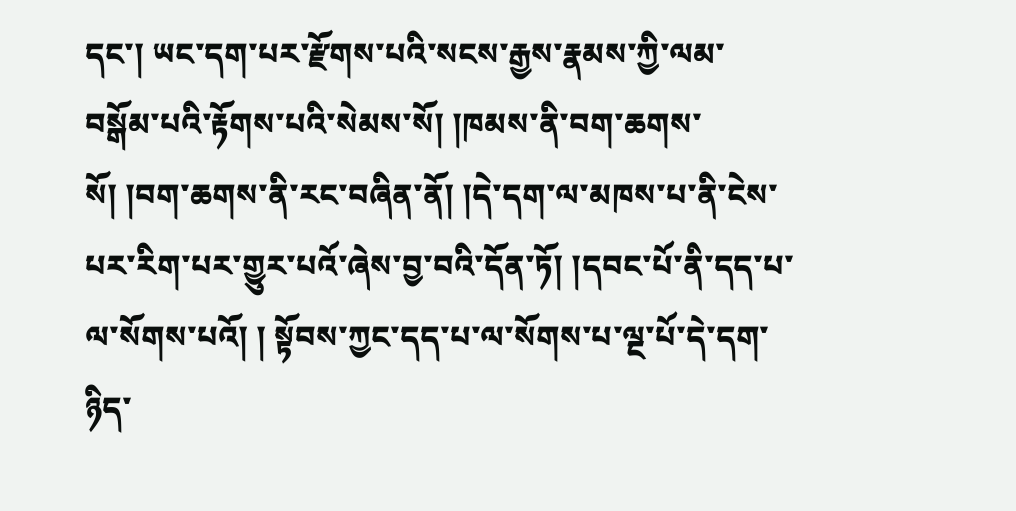དང་། ཡང་དག་པར་རྫོགས་པའི་སངས་རྒྱས་རྣམས་ཀྱི་ལམ་བསྒོམ་པའི་རྟོགས་པའི་སེམས་སོ། །ཁམས་ནི་བག་ཆགས་སོ། །བག་ཆགས་ནི་རང་བཞིན་ནོ། །དེ་དག་ལ་མཁས་པ་ནི་ངེས་པར་རིག་པར་གྱུར་པའོ་ཞེས་བྱ་བའི་དོན་ཏོ། །དབང་པོ་ནི་དད་པ་ལ་སོགས་པའོ། ། སྟོབས་ཀྱང་དད་པ་ལ་སོགས་པ་ལྔ་པོ་དེ་དག་ཉིད་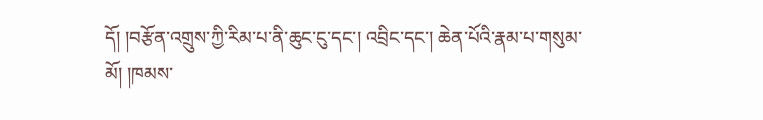དོ། །བརྩོན་འགྲུས་ཀྱི་རིམ་པ་ནི་ཆུང་ངུ་དང་། འབྲིང་དང་། ཆེན་པོའི་རྣམ་པ་གསུམ་མོ། །ཁམས་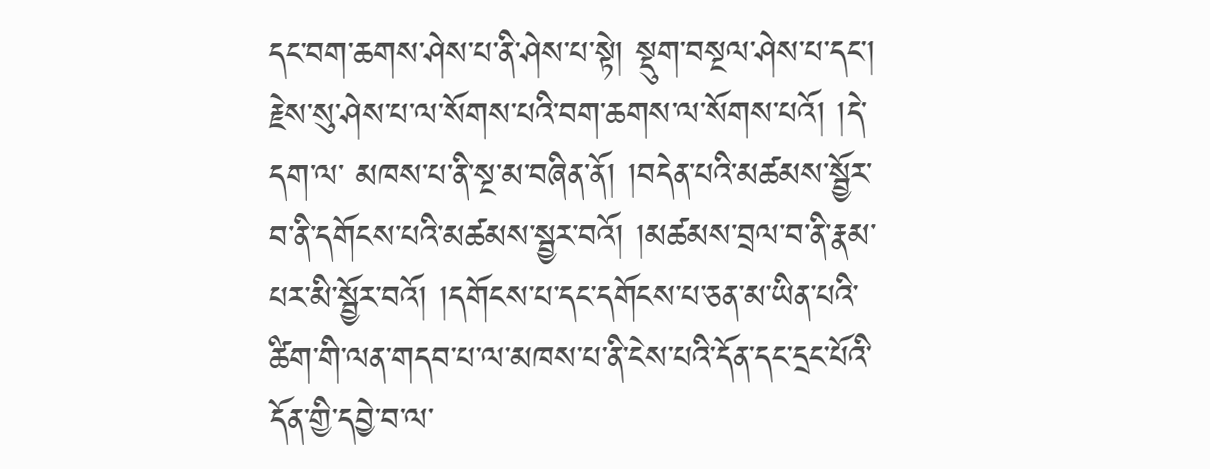དང་བག་ཆགས་ཤེས་པ་ནི་ཤེས་པ་སྟེ། སྡུག་བསྔལ་ཤེས་པ་དང་། རྗེས་སུ་ཤེས་པ་ལ་སོགས་པའི་བག་ཆགས་ལ་སོགས་པའོ། །དེ་དག་ལ་ མཁས་པ་ནི་སྔ་མ་བཞིན་ནོ། །བདེན་པའི་མཚམས་སྦྱོར་བ་ནི་དགོངས་པའི་མཚམས་སྦྱར་བའོ། །མཚམས་བྲལ་བ་ནི་རྣམ་པར་མི་སྦྱོར་བའོ། །དགོངས་པ་དང་དགོངས་པ་ཅན་མ་ཡིན་པའི་ཚིག་གི་ལན་གདབ་པ་ལ་མཁས་པ་ནི་ངེས་པའི་དོན་དང་དྲང་པོའི་དོན་གྱི་དབྱེ་བ་ལ་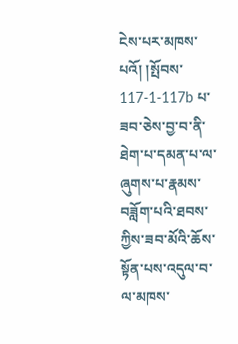ངེས་པར་མཁས་པའོ། །སྤོབས་ 117-1-117b པ་ཟབ་ཅེས་བྱ་བ་ནི་ཐེག་པ་དམན་པ་ལ་ཞུགས་པ་རྣམས་བཟློག་པའི་ཐབས་ཀྱིས་ཟབ་མོའི་ཆོས་སྟོན་པས་འདུལ་བ་ལ་མཁས་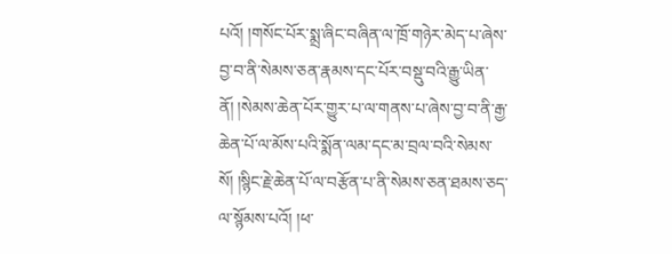པའོ། །གསོང་པོར་སྨྲ་ཞིང་བཞིན་ལ་ཁྲོ་གཉེར་མེད་པ་ཞེས་བྱ་བ་ནི་སེམས་ཅན་རྣམས་དང་པོར་བསྡུ་བའི་རྒྱུ་ཡིན་ནོ། །སེམས་ཆེན་པོར་གྱུར་པ་ལ་གནས་པ་ཞེས་བྱ་བ་ནི་རྒྱ་ ཆེན་པོ་ལ་མོས་པའི་སྨོན་ལམ་དང་མ་བྲལ་བའི་སེམས་སོ། །སྙིང་རྗེ་ཆེན་པོ་ལ་བརྩོན་པ་ནི་སེམས་ཅན་ཐམས་ཅད་ལ་སྙོམས་པའོ། །ཕ་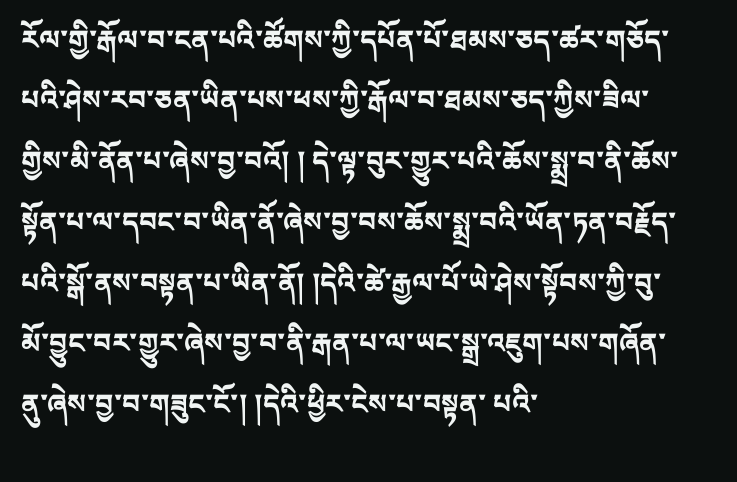རོལ་གྱི་རྒོལ་བ་ངན་པའི་ཚོགས་ཀྱི་དཔོན་པོ་ཐམས་ཅད་ཚར་གཅོད་པའི་ཤེས་རབ་ཅན་ཡིན་པས་ཕས་ཀྱི་རྒོལ་བ་ཐམས་ཅད་ཀྱིས་ཟིལ་གྱིས་མི་ནོན་པ་ཞེས་བྱ་བའོ། ། དེ་ལྟ་བུར་གྱུར་པའི་ཆོས་སྨྲ་བ་ནི་ཆོས་སྟོན་པ་ལ་དབང་བ་ཡིན་ནོ་ཞེས་བྱ་བས་ཆོས་སྨྲ་བའི་ཡོན་ཏན་བརྗོད་པའི་སྒོ་ནས་བསྟན་པ་ཡིན་ནོ། །དེའི་ཚེ་རྒྱལ་པོ་ཡེ་ཤེས་སྟོབས་ཀྱི་བུ་མོ་བྱུང་བར་གྱུར་ཞེས་བྱ་བ་ནི་རྒན་པ་ལ་ཡང་སྒྲ་འཇུག་པས་གཞོན་ནུ་ཞེས་བྱ་བ་གཟུང་ངོ་། །དེའི་ཕྱིར་ངེས་པ་བསྟན་ པའི་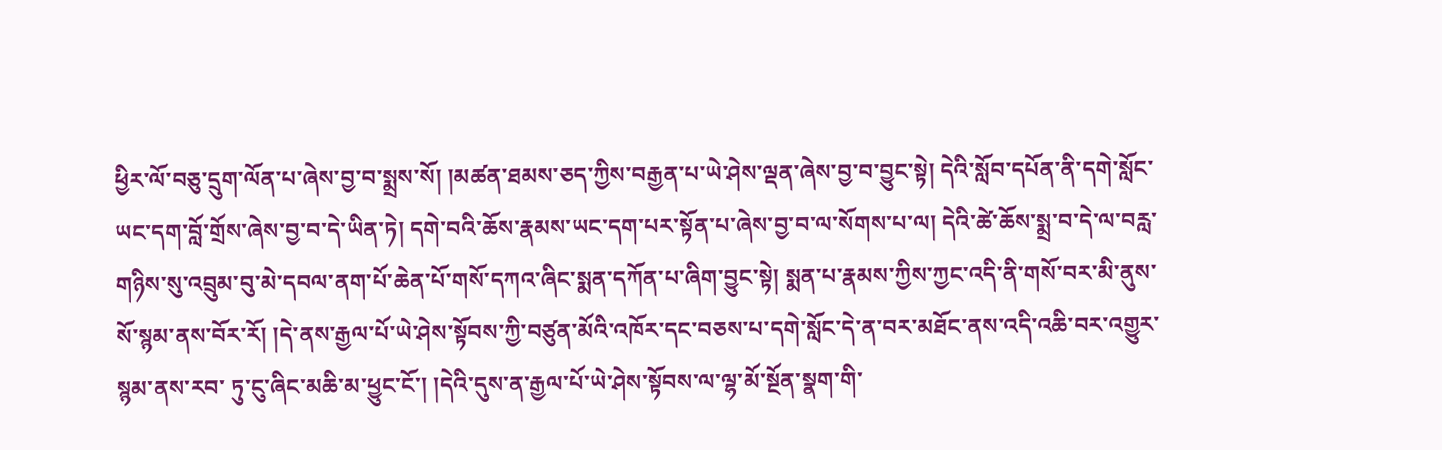ཕྱིར་ལོ་བཅུ་དྲུག་ལོན་པ་ཞེས་བྱ་བ་སྨྲས་སོ། །མཚན་ཐམས་ཅད་ཀྱིས་བརྒྱན་པ་ཡེ་ཤེས་ལྡན་ཞེས་བྱ་བ་བྱུང་སྟེ། དེའི་སློབ་དཔོན་ནི་དགེ་སློང་ཡང་དག་བློ་གྲོས་ཞེས་བྱ་བ་དེ་ཡིན་ཏེ། དགེ་བའི་ཆོས་རྣམས་ཡང་དག་པར་སྟོན་པ་ཞེས་བྱ་བ་ལ་སོགས་པ་ལ། དེའི་ཚེ་ཆོས་སྨྲ་བ་དེ་ལ་བརླ་ གཉིས་སུ་འབྲུམ་བུ་མེ་དབལ་ནག་པོ་ཆེན་པོ་གསོ་དཀའ་ཞིང་སྨན་དཀོན་པ་ཞིག་བྱུང་སྟེ། སྨན་པ་རྣམས་ཀྱིས་ཀྱང་འདི་ནི་གསོ་བར་མི་ནུས་སོ་སྙམ་ནས་བོར་རོ། །དེ་ནས་རྒྱལ་པོ་ཡེ་ཤེས་སྟོབས་ཀྱི་བཙུན་མོའི་འཁོར་དང་བཅས་པ་དགེ་སློང་དེ་ན་བར་མཐོང་ནས་འདི་འཆི་བར་འགྱུར་སྙམ་ནས་རབ་ ཏུ་ངུ་ཞིང་མཆི་མ་ཕྱུང་ངོ་། །དེའི་དུས་ན་རྒྱལ་པོ་ཡེ་ཤེས་སྟོབས་ལ་ལྷ་མོ་སྔོན་སྣག་གི་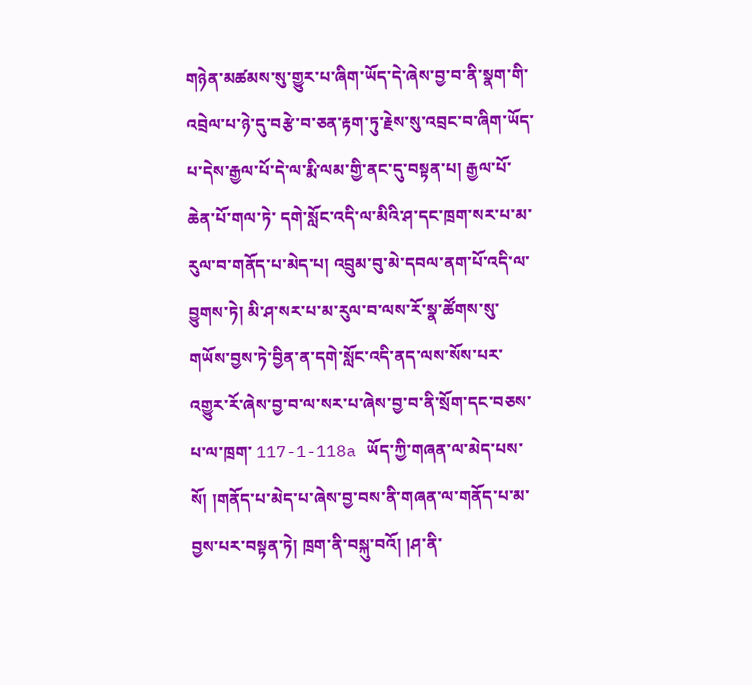གཉེན་མཚམས་སུ་གྱུར་པ་ཞིག་ཡོད་དེ་ཞེས་བྱ་བ་ནི་སྣག་གི་འབྲེལ་པ་ཉེ་དུ་བརྩེ་བ་ཅན་རྟག་ཏུ་རྗེས་སུ་འབྲང་བ་ཞིག་ཡོད་པ་དེས་རྒྱལ་པོ་དེ་ལ་རྨི་ལམ་གྱི་ནང་དུ་བསྟན་པ། རྒྱལ་པོ་ཆེན་པོ་གལ་ཏེ་ དགེ་སློང་འདི་ལ་མིའི་ཤ་དང་ཁྲག་སར་པ་མ་རུལ་བ་གནོད་པ་མེད་པ། འབྲུམ་བུ་མེ་དབལ་ནག་པོ་འདི་ལ་བྱུགས་ཏེ། མི་ཤ་སར་པ་མ་རུལ་བ་ལས་རོ་སྣ་ཚོགས་སུ་གཡོས་བྱས་ཏེ་བྱིན་ན་དགེ་སློང་འདི་ནད་ལས་སོས་པར་འགྱུར་རོ་ཞེས་བྱ་བ་ལ་སར་པ་ཞེས་བྱ་བ་ནི་སྲོག་དང་བཅས་པ་ལ་ཁྲག་ 117-1-118a ཡོད་ཀྱི་གཞན་ལ་མེད་པས་སོ། །གནོད་པ་མེད་པ་ཞེས་བྱ་བས་ནི་གཞན་ལ་གནོད་པ་མ་བྱས་པར་བསྟན་ཏེ། ཁྲག་ནི་བསྐུ་བའོ། །ཤ་ནི་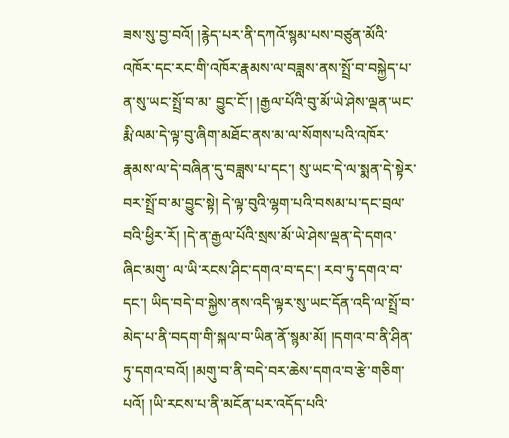ཟས་སུ་བྱ་བའོ། །རྙེད་པར་ནི་དཀའོ་སྙམ་པས་བཙུན་མོའི་འཁོར་དང་རང་གི་འཁོར་རྣམས་ལ་བཟླས་ནས་སྤྲོ་བ་བསྐྱེད་པ་ན་སུ་ཡང་སྤྲོ་བ་མ་ བྱུང་ངོ་། །རྒྱལ་པོའི་བུ་མོ་ཡེ་ཤེས་ལྡན་ཡང་རྨི་ལམ་དེ་ལྟ་བུ་ཞིག་མཐོང་ནས་མ་ལ་སོགས་པའི་འཁོར་རྣམས་ལ་དེ་བཞིན་དུ་བཟླས་པ་དང་། སུ་ཡང་དེ་ལ་སྨན་དེ་སྟེར་བར་སྤྲོ་བ་མ་བྱུང་སྟེ། དེ་ལྟ་བུའི་ལྷག་པའི་བསམ་པ་དང་བྲལ་བའི་ཕྱིར་རོ། །དེ་ན་རྒྱལ་པོའི་སྲས་མོ་ཡེ་ཤེས་ལྡན་དེ་དགའ་ཞིང་མགུ་ ལ་ཡི་རངས་ཤིང་དགའ་བ་དང་། རབ་ཏུ་དགའ་བ་དང་། ཡིད་བདེ་བ་སྐྱེས་ནས་འདི་ལྟར་སུ་ཡང་དོན་འདི་ལ་སྤྲོ་བ་མེད་པ་ནི་བདག་གི་སྐལ་བ་ཡིན་ནོ་སྙམ་མོ། །དགའ་བ་ནི་ཤིན་ཏུ་དགའ་བའོ། །མགུ་བ་ནི་བདེ་བར་ཆེས་དགའ་བ་རྩེ་གཅིག་པའོ། །ཡི་རངས་པ་ནི་མངོན་པར་འདོད་པའི་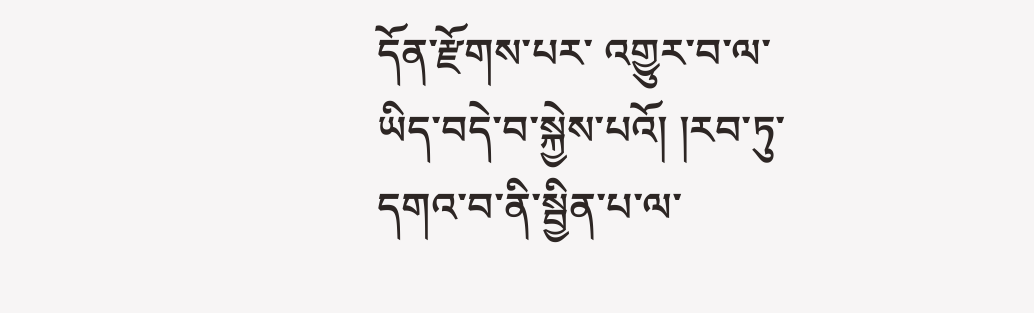དོན་རྫོགས་པར་ འགྱུར་བ་ལ་ཡིད་བདེ་བ་སྐྱེས་པའོ། །རབ་ཏུ་དགའ་བ་ནི་སྦྱིན་པ་ལ་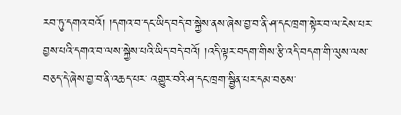རབ་ཏུ་དགའ་བའོ། །དགའ་བ་དང་ཡིད་བདེ་བ་སྐྱེས་ནས་ཞེས་བྱ་བ་ནི་ཤ་དང་ཁྲག་སྟེར་བ་ལ་ངེས་པར་བྱས་པའི་དགའ་བ་ལས་སྐྱེས་པའི་ཡིད་བདེ་བའོ། །འདི་ལྟར་བདག་གིས་རྩི་འདི་བདག་གི་ལུས་ལས་བཅད་དེ་ཞེས་བྱ་བ་ནི་འཆད་པར་ འགྱུར་བའི་ཤ་དང་ཁྲག་སྦྱིན་པར་དམ་བཅས་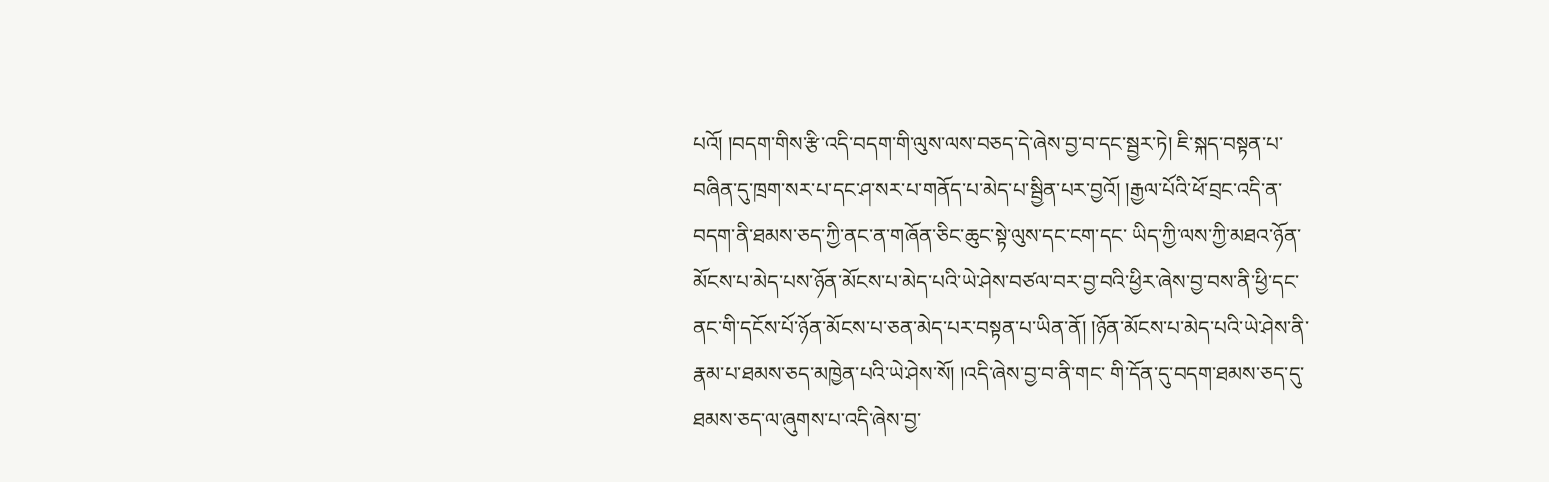པའོ། །བདག་གིས་རྩི་འདི་བདག་གི་ལུས་ལས་བཅད་དེ་ཞེས་བྱ་བ་དང་སྦྱར་ཏེ། ཇི་སྐད་བསྟན་པ་བཞིན་དུ་ཁྲག་སར་པ་དང་ཤ་སར་པ་གནོད་པ་མེད་པ་སྦྱིན་པར་བྱའོ། །རྒྱལ་པོའི་ཕོ་བྲང་འདི་ན་བདག་ནི་ཐམས་ཅད་ཀྱི་ནང་ན་གཞོན་ཅིང་ཆུང་སྟེ་ལུས་དང་ངག་དང་ ཡིད་ཀྱི་ལས་ཀྱི་མཐའ་ཉོན་མོངས་པ་མེད་པས་ཉོན་མོངས་པ་མེད་པའི་ཡེ་ཤེས་བཙལ་བར་བྱ་བའི་ཕྱིར་ཞེས་བྱ་བས་ནི་ཕྱི་དང་ནང་གི་དངོས་པོ་ཉོན་མོངས་པ་ཅན་མེད་པར་བསྟན་པ་ཡིན་ནོ། །ཉོན་མོངས་པ་མེད་པའི་ཡེ་ཤེས་ནི་རྣམ་པ་ཐམས་ཅད་མཁྱེན་པའི་ཡེ་ཤེས་སོ། །འདི་ཞེས་བྱ་བ་ནི་གང་ གི་དོན་དུ་བདག་ཐམས་ཅད་དུ་ཐམས་ཅད་ལ་ཞུགས་པ་འདི་ཞེས་བྱ་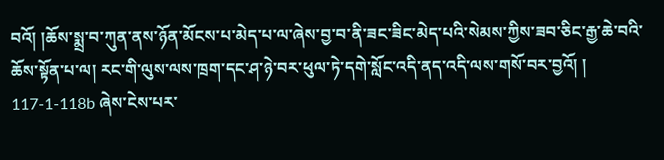བའོ། །ཆོས་སྨྲ་བ་ཀུན་ནས་ཉོན་མོངས་པ་མེད་པ་ལ་ཞེས་བྱ་བ་ནི་ཟང་ཟིང་མེད་པའི་སེམས་ཀྱིས་ཟབ་ཅིང་རྒྱ་ཆེ་བའི་ཆོས་སྟོན་པ་ལ། རང་གི་ལུས་ལས་ཁྲག་དང་ཤ་ཉེ་བར་ཕུལ་ཏེ་དགེ་སློང་འདི་ནད་འདི་ལས་གསོ་བར་བྱའོ། ། 117-1-118b ཞེས་ངེས་པར་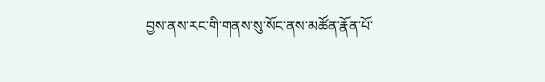བྱས་ནས་རང་གི་གནས་སུ་སོང་ནས་མཚོན་རྣོན་པོ་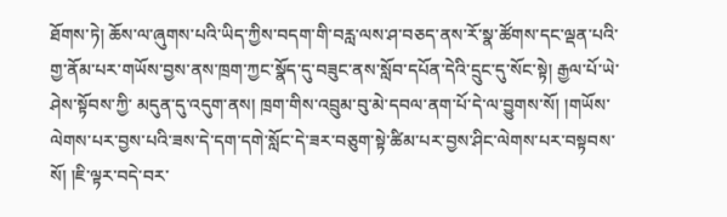ཐོགས་ཏེ། ཆོས་ལ་ཞུགས་པའི་ཡིད་ཀྱིས་བདག་གི་བརླ་ལས་ཤ་བཅད་ནས་རོ་སྣ་ཚོགས་དང་ལྡན་པའི་གྱ་ནོམ་པར་གཡོས་བྱས་ནས་ཁྲག་ཀྱང་སྣོད་དུ་བཟུང་ནས་སློབ་དཔོན་དེའི་དྲུང་དུ་སོང་སྟེ། རྒྱལ་པོ་ཡེ་ཤེས་སྟོབས་ཀྱི་ མདུན་དུ་འདུག་ནས། ཁྲག་གིས་འབྲུམ་བུ་མེ་དབལ་ནག་པོ་དེ་ལ་བྱུགས་སོ། །གཡོས་ལེགས་པར་བྱས་པའི་ཟས་དེ་དག་དགེ་སློང་དེ་ཟར་བཅུག་སྟེ་ཚིམ་པར་བྱས་ཤིང་ལེགས་པར་བསྟབས་སོ། །ཇི་ལྟར་བདེ་བར་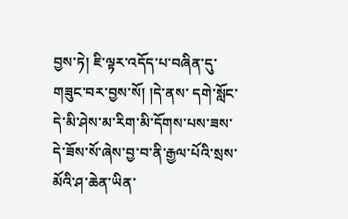བྱས་ཏེ། ཇི་ལྟར་འདོད་པ་བཞིན་དུ་གཟུང་བར་བྱས་སོ། །དེ་ནས་ དགེ་སློང་དེ་མི་ཤེས་མ་རིག་མི་དོགས་པས་ཟས་དེ་ཟོས་སོ་ཞེས་བྱ་བ་ནི་རྒྱལ་པོའི་སྲས་མོའི་ཤ་ཆེན་ཡིན་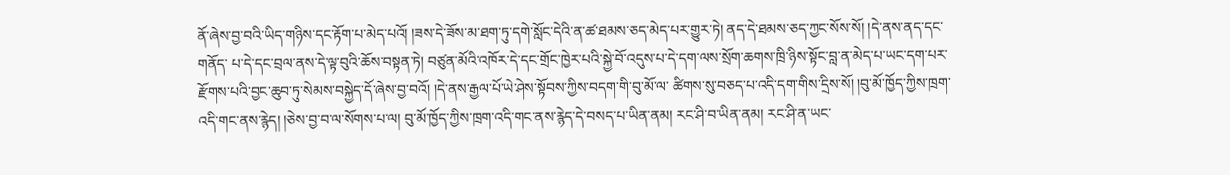ནོ་ཞེས་བྱ་བའི་ཡིད་གཉིས་དང་རྟོག་པ་མེད་པའོ། །ཟས་དེ་ཟོས་མ་ཐག་ཏུ་དགེ་སློང་དེའི་ན་ཚ་ཐམས་ཅད་མེད་པར་གྱུར་ཏེ། ནད་དེ་ཐམས་ཅད་ཀྱང་སོས་སོ། །དེ་ནས་ནད་དང་གནོད་ པ་དེ་དང་བྲལ་ནས་དེ་ལྟ་བུའི་ཆོས་བསྟན་ཏེ། བཙུན་མོའི་འཁོར་དེ་དང་གྲོང་ཁྱེར་པའི་སྐྱེ་བོ་འདུས་པ་དེ་དག་ལས་སྲོག་ཆགས་ཁྲི་ཉིས་སྟོང་བླ་ན་མེད་པ་ཡང་དག་པར་རྫོགས་པའི་བྱང་ཆུབ་ཏུ་སེམས་བསྐྱེད་དོ་ཞེས་བྱ་བའོ། །དེ་ནས་རྒྱལ་པོ་ཡེ་ཤེས་སྟོབས་ཀྱིས་བདག་གི་བུ་མོ་ལ་ ཚིགས་སུ་བཅད་པ་འདི་དག་གིས་དྲིས་སོ། །བུ་མོ་ཁྱོད་ཀྱིས་ཁྲག་འདི་གང་ནས་རྙེད། །ཅེས་བྱ་བ་ལ་སོགས་པ་ལ། བུ་མོ་ཁྱོད་ཀྱིས་ཁྲག་འདི་གང་ནས་རྙེད་དེ་བསད་པ་ཡིན་ནམ། རང་ཤི་བ་ཡིན་ནམ། རང་ཤི་ན་ཡང་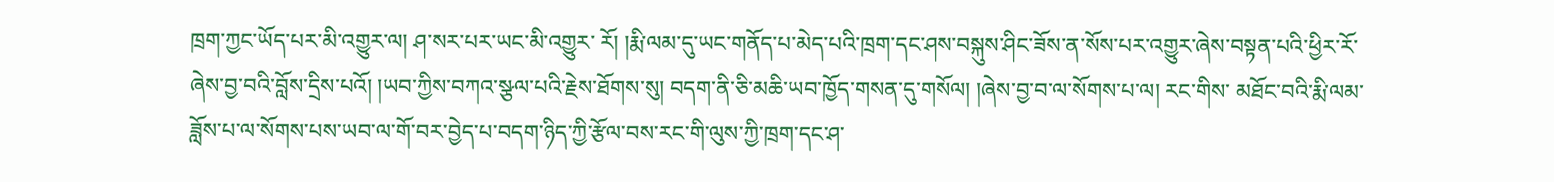ཁྲག་ཀྱང་ཡོད་པར་མི་འགྱུར་ལ། ཤ་སར་པར་ཡང་མི་འགྱུར་ རོ། །རྨི་ལམ་དུ་ཡང་གནོད་པ་མེད་པའི་ཁྲག་དང་ཤས་བསྐུས་ཤིང་ཟོས་ན་སོས་པར་འགྱུར་ཞེས་བསྟན་པའི་ཕྱིར་རོ་ཞེས་བྱ་བའི་བློས་དྲིས་པའོ། །ཡབ་ཀྱིས་བཀའ་སྩལ་པའི་རྗེས་ཐོགས་སུ། བདག་ནི་ཅི་མཆི་ཡབ་ཁྱོད་གསན་དུ་གསོལ། །ཞེས་བྱ་བ་ལ་སོགས་པ་ལ། རང་གིས་ མཐོང་བའི་རྨི་ལམ་ཟློས་པ་ལ་སོགས་པས་ཡབ་ལ་གོ་བར་བྱེད་པ་བདག་ཉིད་ཀྱི་རྩོལ་བས་རང་གི་ལུས་ཀྱི་ཁྲག་དང་ཤ་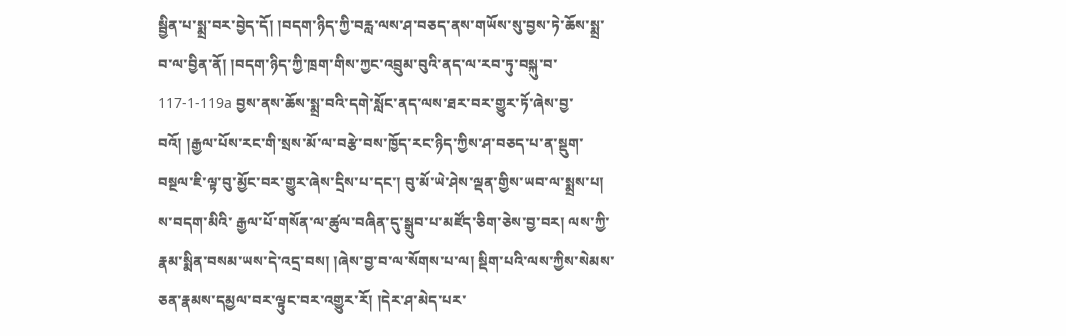སྦྱིན་པ་སྨྲ་བར་བྱེད་དོ། །བདག་ཉིད་ཀྱི་བརླ་ལས་ཤ་བཅད་ནས་གཡོས་སུ་བྱས་ཏེ་ཆོས་སྨྲ་བ་ལ་བྱིན་ནོ། །བདག་ཉིད་ཀྱི་ཁྲག་གིས་ཀྱང་འབྲུམ་བུའི་ནད་ལ་རབ་ཏུ་བསྐུ་བ་ 117-1-119a བྱས་ནས་ཆོས་སྨྲ་བའི་དགེ་སློང་ནད་ལས་ཐར་བར་གྱུར་ཏོ་ཞེས་བྱ་བའོ། །རྒྱལ་པོས་རང་གི་སྲས་མོ་ལ་བརྩེ་བས་ཁྱོད་རང་ཉིད་ཀྱིས་ཤ་བཅད་པ་ན་སྡུག་བསྔལ་ཇི་ལྟ་བུ་མྱོང་བར་གྱུར་ཞེས་དྲིས་པ་དང་། བུ་མོ་ཡེ་ཤེས་ལྡན་གྱིས་ཡབ་ལ་སྨྲས་པ། ས་བདག་མིའི་ རྒྱལ་པོ་གསོན་ལ་ཚུལ་བཞིན་དུ་སྒྲུབ་པ་མཛོད་ཅིག་ཅེས་བྱ་བར། ལས་ཀྱི་རྣམ་སྨིན་བསམ་ཡས་དེ་འདྲ་བས། །ཞེས་བྱ་བ་ལ་སོགས་པ་ལ། སྡིག་པའི་ལས་ཀྱིས་སེམས་ཅན་རྣམས་དམྱལ་བར་ལྟུང་བར་འགྱུར་རོ། །དེར་ཤ་མེད་པར་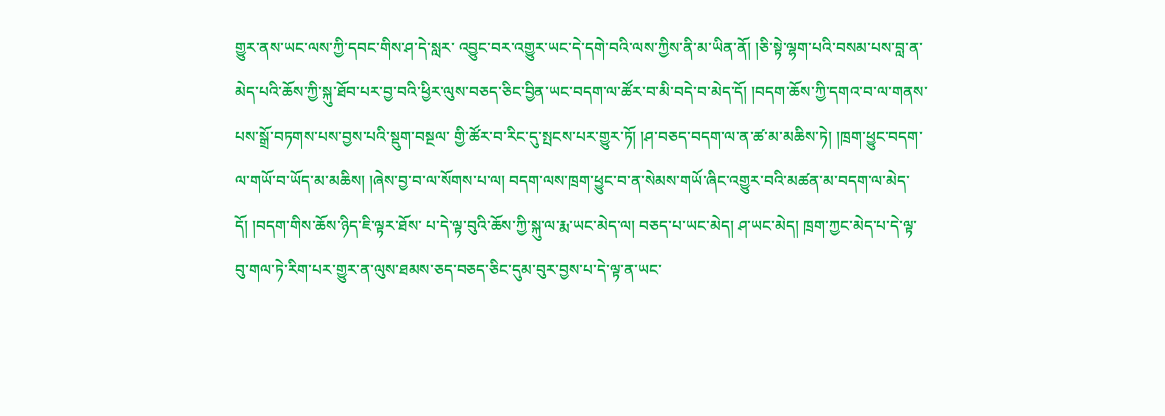གྱུར་ནས་ཡང་ལས་ཀྱི་དབང་གིས་ཤ་དེ་སླར་ འབྱུང་བར་འགྱུར་ཡང་དེ་དགེ་བའི་ལས་ཀྱིས་ནི་མ་ཡིན་ནོ། །ཅི་སྟེ་ལྷག་པའི་བསམ་པས་བླ་ན་མེད་པའི་ཆོས་ཀྱི་སྐུ་ཐོབ་པར་བྱ་བའི་ཕྱིར་ལུས་བཅད་ཅིང་བྱིན་ཡང་བདག་ལ་ཚོར་བ་མི་བདེ་བ་མེད་དོ། །བདག་ཆོས་ཀྱི་དགའ་བ་ལ་གནས་པས་སྒྲོ་བཏགས་པས་བྱས་པའི་སྡུག་བསྔལ་ གྱི་ཚོར་བ་རིང་དུ་སྤངས་པར་གྱུར་ཏོ། །ཤ་བཅད་བདག་ལ་ན་ཚ་མ་མཆིས་ཏེ། །ཁྲག་ཕྱུང་བདག་ལ་གཡོ་བ་ཡོད་མ་མཆིས། །ཞེས་བྱ་བ་ལ་སོགས་པ་ལ། བདག་ལས་ཁྲག་ཕྱུང་བ་ན་སེམས་གཡོ་ཞིང་འགྱུར་བའི་མཚན་མ་བདག་ལ་མེད་དོ། །བདག་གིས་ཆོས་ཉིད་ཇི་ལྟར་ཐོས་ པ་དེ་ལྟ་བུའི་ཆོས་ཀྱི་སྐུ་ལ་རྨ་ཡང་མེད་ལ། བཅད་པ་ཡང་མེད། ཤ་ཡང་མེད། ཁྲག་ཀྱང་མེད་པ་དེ་ལྟ་བུ་གལ་ཏེ་རིག་པར་གྱུར་ན་ལུས་ཐམས་ཅད་བཅད་ཅིང་དུམ་བུར་བྱས་པ་དེ་ལྟ་ན་ཡང་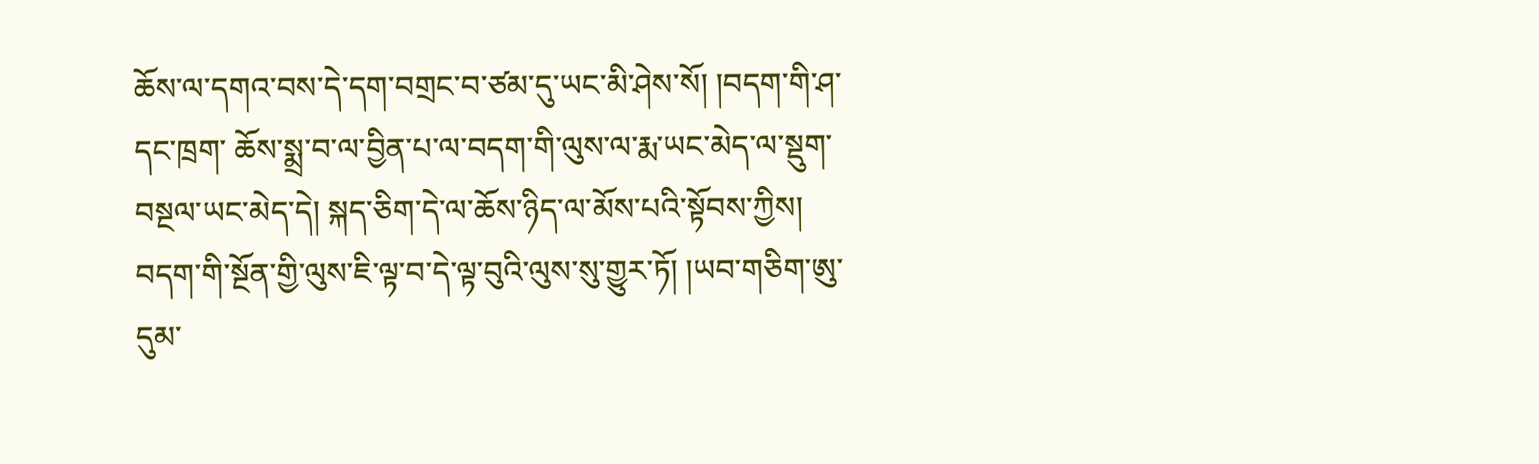ཆོས་ལ་དགའ་བས་དེ་དག་བགྲང་བ་ཙམ་དུ་ཡང་མི་ཤེས་སོ། །བདག་གི་ཤ་དང་ཁྲག་ ཆོས་སྨྲ་བ་ལ་བྱིན་པ་ལ་བདག་གི་ལུས་ལ་རྨ་ཡང་མེད་ལ་སྡུག་བསྔལ་ཡང་མེད་དེ། སྐད་ཅིག་དེ་ལ་ཆོས་ཉིད་ལ་མོས་པའི་སྟོབས་ཀྱིས། བདག་གི་སྔོན་གྱི་ལུས་ཇི་ལྟ་བ་དེ་ལྟ་བུའི་ལུས་སུ་གྱུར་ཏོ། །ཡབ་གཅིག་ཨུ་དུམ་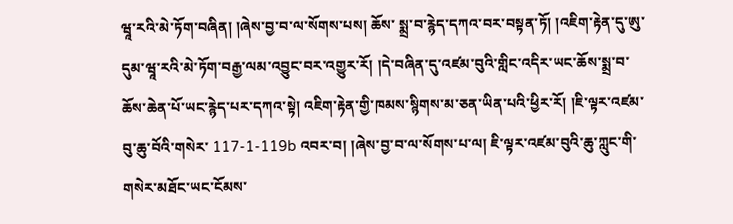ཝཱ་རའི་མེ་ཏོག་བཞིན། །ཞེས་བྱ་བ་ལ་སོགས་པས། ཆོས་ སྨྲ་བ་རྙེད་དཀའ་བར་བསྟན་ཏོ། །འཇིག་རྟེན་དུ་ཨུ་དུམ་ཝཱ་རའི་མེ་ཏོག་བརྒྱ་ལམ་འབྱུང་བར་འགྱུར་རོ། །དེ་བཞིན་དུ་འཛམ་བུའི་གླིང་འདིར་ཡང་ཆོས་སྨྲ་བ་ཆོས་ཆེན་པོ་ཡང་རྙེད་པར་དཀའ་སྟེ། འཇིག་རྟེན་གྱི་ཁམས་སྙིགས་མ་ཅན་ཡིན་པའི་ཕྱིར་རོ། །ཇི་ལྟར་འཛམ་བུ་ཆུ་བོའི་གསེར་ 117-1-119b འབར་བ། །ཞེས་བྱ་བ་ལ་སོགས་པ་ལ། ཇི་ལྟར་འཛམ་བུའི་ཆུ་ཀླུང་གི་གསེར་མཐོང་ཡང་ངོམས་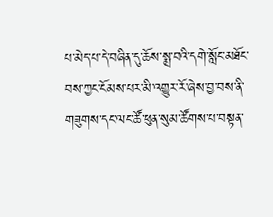པ་མེད་པ་དེ་བཞིན་དུ་ཆོས་སྨྲ་བའི་དགེ་སློང་མཐོང་བས་ཀྱང་ངོམས་པར་མི་འགྱུར་རོ་ཞེས་བྱ་བས་ནི་གཟུགས་དང་ལང་ཚོ་ཕུན་སུམ་ཚོགས་པ་བསྟན་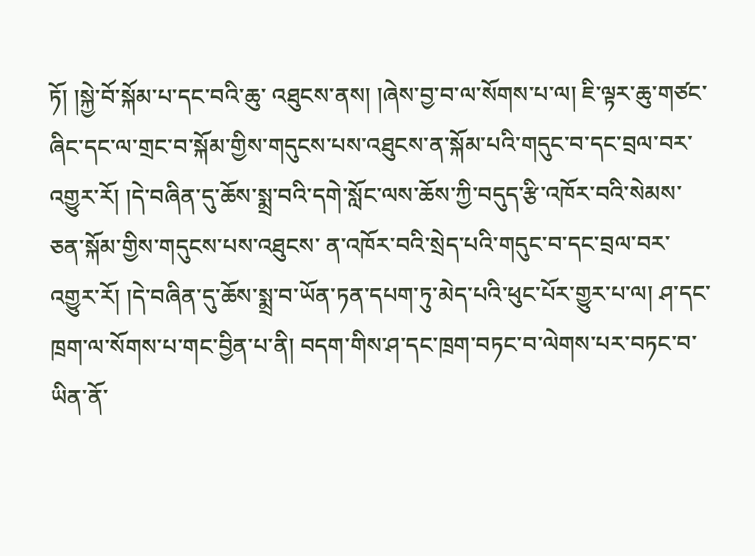ཏོ། །སྐྱེ་བོ་སྐོམ་པ་དང་བའི་ཆུ་ འཐུངས་ནས། །ཞེས་བྱ་བ་ལ་སོགས་པ་ལ། ཇི་ལྟར་ཆུ་གཙང་ཞིང་དང་ལ་གྲང་བ་སྐོམ་གྱིས་གདུངས་པས་འཐུངས་ན་སྐོམ་པའི་གདུང་བ་དང་བྲལ་བར་འགྱུར་རོ། །དེ་བཞིན་དུ་ཆོས་སྨྲ་བའི་དགེ་སློང་ལས་ཆོས་ཀྱི་བདུད་རྩི་འཁོར་བའི་སེམས་ཅན་སྐོམ་གྱིས་གདུངས་པས་འཐུངས་ ན་འཁོར་བའི་སྲེད་པའི་གདུང་བ་དང་བྲལ་བར་འགྱུར་རོ། །དེ་བཞིན་དུ་ཆོས་སྨྲ་བ་ཡོན་ཏན་དཔག་ཏུ་མེད་པའི་ཕུང་པོར་གྱུར་པ་ལ། ཤ་དང་ཁྲག་ལ་སོགས་པ་གང་བྱིན་པ་ནི། བདག་གིས་ཤ་དང་ཁྲག་བཏང་བ་ལེགས་པར་བཏང་བ་ཡིན་ནོ་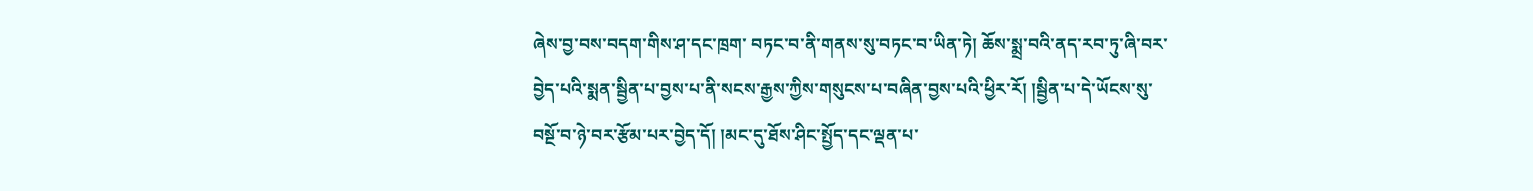ཞེས་བྱ་བས་བདག་གིས་ཤ་དང་ཁྲག་ བཏང་བ་ནི་གནས་སུ་བཏང་བ་ཡིན་ཏེ། ཆོས་སྨྲ་བའི་ནད་རབ་ཏུ་ཞི་བར་བྱེད་པའི་སྨན་སྦྱིན་པ་བྱས་པ་ནི་སངས་རྒྱས་ཀྱིས་གསུངས་པ་བཞིན་བྱས་པའི་ཕྱིར་རོ། །སྦྱིན་པ་དེ་ཡོངས་སུ་བསྔོ་བ་ཉེ་བར་རྩོམ་པར་བྱེད་དོ། །མང་དུ་ཐོས་ཤིང་སྤྱོད་དང་ལྡན་པ་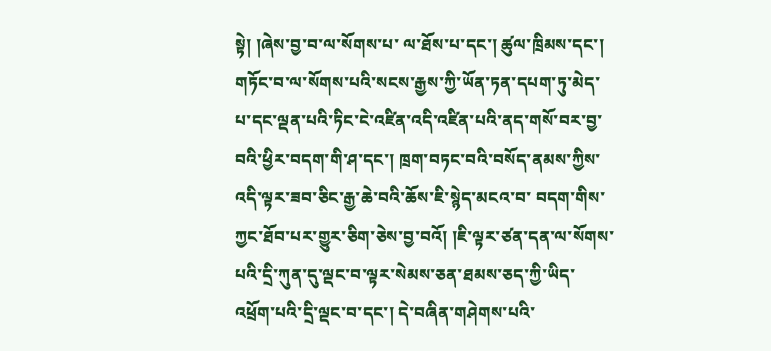སྟེ། །ཞེས་བྱ་བ་ལ་སོགས་པ་ ལ་ཐོས་པ་དང་། ཚུལ་ཁྲིམས་དང་། གཏོང་བ་ལ་སོགས་པའི་སངས་རྒྱས་ཀྱི་ཡོན་ཏན་དཔག་ཏུ་མེད་པ་དང་ལྡན་པའི་ཏིང་ངེ་འཛིན་འདི་འཛིན་པའི་ནད་གསོ་བར་བྱ་བའི་ཕྱིར་བདག་གི་ཤ་དང་། ཁྲག་བཏང་བའི་བསོད་ནམས་ཀྱིས་འདི་ལྟར་ཟབ་ཅིང་རྒྱ་ཆེ་བའི་ཆོས་ཇི་སྙེད་མངའ་བ་ བདག་གིས་ཀྱང་ཐོབ་པར་གྱུར་ཅིག་ཅེས་བྱ་བའོ། །ཇི་ལྟར་ཙན་དན་ལ་སོགས་པའི་དྲི་ཀུན་དུ་ལྡང་བ་ལྟར་སེམས་ཅན་ཐམས་ཅད་ཀྱི་ཡིད་འཕྲོག་པའི་དྲི་ལྡང་བ་དང་། དེ་བཞིན་གཤེགས་པའི་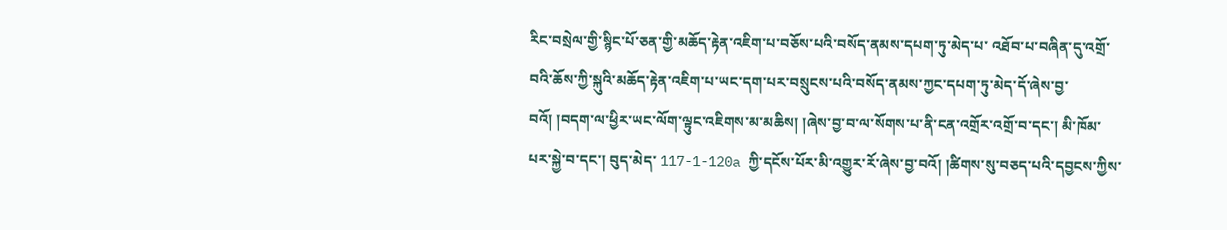རིང་བསྲེལ་གྱི་སྙིང་པོ་ཅན་གྱི་མཆོད་རྟེན་འཇིག་པ་བཅོས་པའི་བསོད་ནམས་དཔག་ཏུ་མེད་པ་ འཐོབ་པ་བཞིན་དུ་འགྲོ་བའི་ཆོས་ཀྱི་སྐུའི་མཆོད་རྟེན་འཇིག་པ་ཡང་དག་པར་བསྲུངས་པའི་བསོད་ནམས་ཀྱང་དཔག་ཏུ་མེད་དོ་ཞེས་བྱ་བའོ། །བདག་ལ་ཕྱིར་ཡང་ལོག་ལྟུང་འཇིགས་མ་མཆིས། །ཞེས་བྱ་བ་ལ་སོགས་པ་ནི་ངན་འགྲོར་འགྲོ་བ་དང་། མི་ཁོམ་པར་སྐྱེ་བ་དང་། བུད་མེད་ 117-1-120a ཀྱི་དངོས་པོར་མི་འགྱུར་རོ་ཞེས་བྱ་བའོ། །ཚིགས་སུ་བཅད་པའི་དབྱངས་ཀྱིས་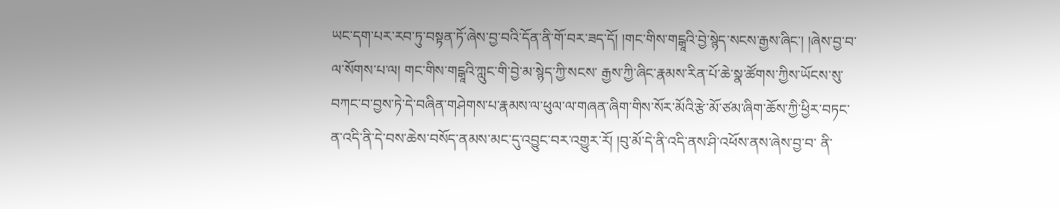ཡང་དག་པར་རབ་ཏུ་བསྟན་ཏོ་ཞེས་བྱ་བའི་དོན་ནི་གོ་བར་ཟད་དོ། །གང་གིས་གངྒཱའི་བྱེ་སྙེད་སངས་རྒྱས་ཞིང་། །ཞེས་བྱ་བ་ལ་སོགས་པ་ལ། གང་གིས་གངྒཱའི་ཀླུང་གི་བྱེ་མ་སྙེད་ཀྱི་སངས་ རྒྱས་ཀྱི་ཞིང་རྣམས་རིན་པོ་ཆེ་སྣ་ཚོགས་ཀྱིས་ཡོངས་སུ་བཀང་བ་བྱས་ཏེ་དེ་བཞིན་གཤེགས་པ་རྣམས་ལ་ཕུལ་ལ་གཞན་ཞིག་གིས་སོར་མོའི་རྩེ་མོ་ཙམ་ཞིག་ཆོས་ཀྱི་ཕྱིར་བཏང་ན་འདི་ནི་དེ་བས་ཆེས་བསོད་ནམས་མང་དུ་འབྱུང་བར་འགྱུར་རོ། །བུ་མོ་དེ་ནི་འདི་ནས་ཤི་འཕོས་ནས་ཞེས་བྱ་བ་ ནི་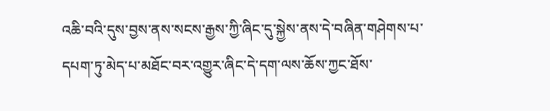འཆི་བའི་དུས་བྱས་ནས་སངས་རྒྱས་ཀྱི་ཞིང་དུ་སྐྱེས་ནས་དེ་བཞིན་གཤེགས་པ་དཔག་ཏུ་མེད་པ་མཐོང་བར་འགྱུར་ཞིང་དེ་དག་ལས་ཆོས་ཀྱང་ཐོས་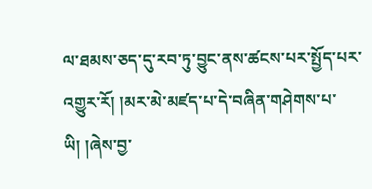ལ་ཐམས་ཅད་དུ་རབ་ཏུ་བྱུང་ནས་ཚངས་པར་སྤྱོད་པར་འགྱུར་རོ། །མར་མེ་མཛད་པ་དེ་བཞིན་གཤེགས་པ་ཡི། །ཞེས་བྱ་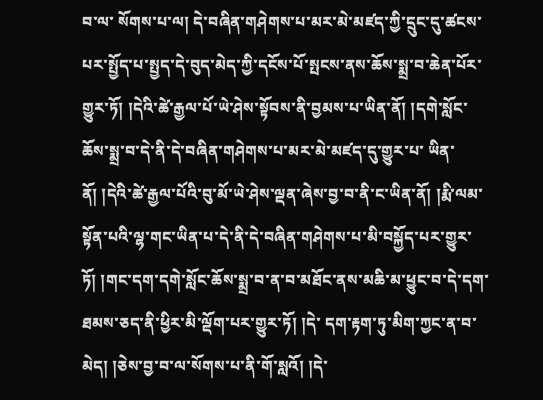བ་ལ་ སོགས་པ་ལ། དེ་བཞིན་གཤེགས་པ་མར་མེ་མཛད་ཀྱི་དྲུང་དུ་ཚངས་པར་སྤྱོད་པ་སྤྱད་དེ་བུད་མེད་ཀྱི་དངོས་པོ་སྤངས་ནས་ཆོས་སྨྲ་བ་ཆེན་པོར་གྱུར་ཏོ། །དེའི་ཚེ་རྒྱལ་པོ་ཡེ་ཤེས་སྟོབས་ནི་བྱམས་པ་ཡིན་ནོ། །དགེ་སློང་ཆོས་སྨྲ་བ་དེ་ནི་དེ་བཞིན་གཤེགས་པ་མར་མེ་མཛད་དུ་གྱུར་པ་ ཡིན་ནོ། །དེའི་ཚེ་རྒྱལ་པོའི་བུ་མོ་ཡེ་ཤེས་ལྡན་ཞེས་བྱ་བ་ནི་ང་ཡིན་ནོ། །རྨི་ལམ་སྟོན་པའི་ལྷ་གང་ཡིན་པ་དེ་ནི་དེ་བཞིན་གཤེགས་པ་མི་བསྐྱོད་པར་གྱུར་ཏོ། །གང་དག་དགེ་སློང་ཆོས་སྨྲ་བ་ན་བ་མཐོང་ནས་མཆི་མ་ཕྱུང་བ་དེ་དག་ཐམས་ཅད་ནི་ཕྱིར་མི་ལྡོག་པར་གྱུར་ཏོ། །དེ་ དག་རྟག་ཏུ་མིག་ཀྱང་ན་བ་མེད། །ཅེས་བྱ་བ་ལ་སོགས་པ་ནི་གོ་སླའོ། །དེ་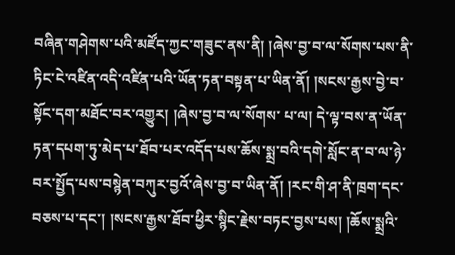བཞིན་གཤེགས་པའི་མཛོད་ཀྱང་གཟུང་ནས་ནི། །ཞེས་བྱ་བ་ལ་སོགས་པས་ནི་ཏིང་ངེ་འཛིན་འདི་འཛིན་པའི་ཡོན་ཏན་བསྟན་པ་ཡིན་ནོ། །སངས་རྒྱས་བྱེ་བ་སྟོང་དག་མཐོང་བར་འགྱུར། །ཞེས་བྱ་བ་ལ་སོགས་ པ་ལ། དེ་ལྟ་བས་ན་ཡོན་ཏན་དཔག་ཏུ་མེད་པ་ཐོབ་པར་འདོད་པས་ཆོས་སྨྲ་བའི་དགེ་སློང་ན་བ་ལ་ཉེ་བར་སྤྱོད་པས་བསྙེན་བཀུར་བྱའོ་ཞེས་བྱ་བ་ཡིན་ནོ། །རང་གི་ཤ་ནི་ཁྲག་དང་བཅས་པ་དང་། །སངས་རྒྱས་ཐོབ་ཕྱིར་སྙིང་རྗེས་བཏང་བྱས་པས། །ཆོས་སྨྲའི་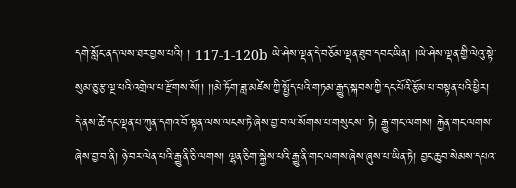དགེ་སློང་ནད་ལས་ཐར་བྱས་པའི། ། 117-1-120b ཡེ་ཤེས་ལྡན་དེ་བཅོམ་ལྡན་ཐུབ་དབང་ཡིན། །ཡེ་ཤེས་ལྡན་གྱི་ལེའུ་སྟེ་སུམ་ཅུ་རྩ་ལྔ་པའི་འགྲེལ་པ་རྫོགས་སོ།། །།མེ་ཏོག་ཟླ་མཛེས་ཀྱི་སྤྱོད་པའི་གཏམ་རྒྱུད་སྐབས་ཀྱི་དང་པོའི་རྩོམ་པ་བསྟན་པའི་ཕྱིར། དེ་ནས་ཚེ་དང་ལྡན་པ་ཀུན་དགའ་བོ་སྟན་ལས་ལངས་ཏེ་ཞེས་བྱ་བ་ལ་སོགས་པ་གསུངས་ ཏེ། རྒྱུ་གང་ལགས། རྐྱེན་གང་ལགས་ཞེས་བྱ་བ་ནི། ཉེ་བར་ལེན་པའི་རྒྱུ་ནི་ཅི་ལགས། ལྷན་ཅིག་སྐྱེས་པའི་རྒྱུ་ནི་གང་ལགས་ཞེས་ཞུས་པ་ཡིན་ཏེ། བྱང་ཆུབ་སེམས་དཔའ་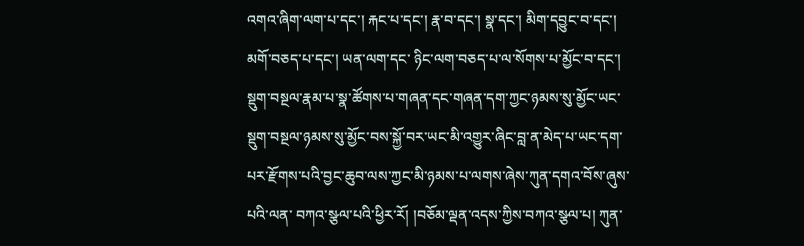འགའ་ཞིག་ལག་པ་དང་། རྐང་པ་དང་། རྣ་བ་དང་། སྣ་དང་། མིག་དབྱུང་བ་དང་། མགོ་བཅད་པ་དང་། ཡན་ལག་དང་ ཉིང་ལག་བཅད་པ་ལ་སོགས་པ་མྱོང་བ་དང་། སྡུག་བསྔལ་རྣམ་པ་སྣ་ཚོགས་པ་གཞན་དང་གཞན་དག་ཀྱང་ཉམས་སུ་མྱོང་ཡང་སྡུག་བསྔལ་ཉམས་སུ་མྱོང་བས་སྐྱོ་བར་ཡང་མི་འགྱུར་ཞིང་བླ་ན་མེད་པ་ཡང་དག་པར་རྫོགས་པའི་བྱང་ཆུབ་ལས་ཀྱང་མི་ཉམས་པ་ལགས་ཞེས་ཀུན་དགའ་བོས་ཞུས་པའི་ལན་ བཀའ་སྩལ་པའི་ཕྱིར་རོ། །བཅོམ་ལྡན་འདས་ཀྱིས་བཀའ་སྩལ་པ། ཀུན་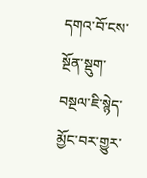དགའ་བོ་ངས་སྔོན་སྡུག་བསྔལ་ཇི་སྙེད་མྱོང་བར་གྱུར་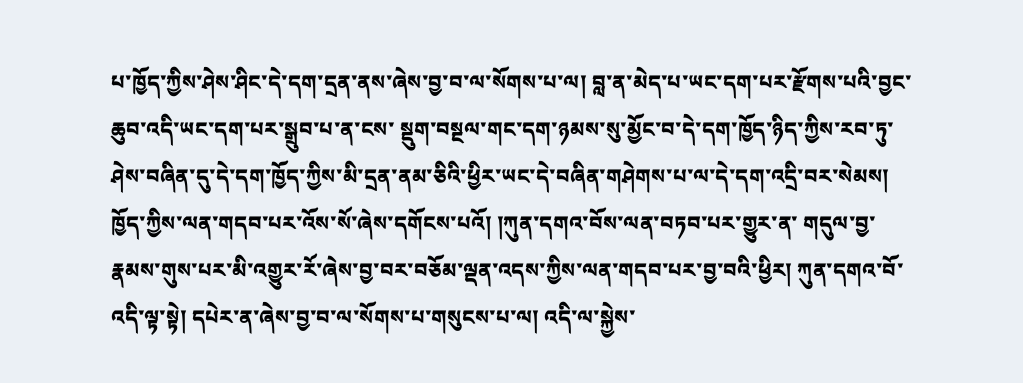པ་ཁྱོད་ཀྱིས་ཤེས་ཤིང་དེ་དག་དྲན་ནས་ཞེས་བྱ་བ་ལ་སོགས་པ་ལ། བླ་ན་མེད་པ་ཡང་དག་པར་རྫོགས་པའི་བྱང་ཆུབ་འདི་ཡང་དག་པར་སྒྲུབ་པ་ན་ངས་ སྡུག་བསྔལ་གང་དག་ཉམས་སུ་མྱོང་བ་དེ་དག་ཁྱོད་ཉིད་ཀྱིས་རབ་ཏུ་ཤེས་བཞིན་དུ་དེ་དག་ཁྱོད་ཀྱིས་མི་དྲན་ནམ་ཅིའི་ཕྱིར་ཡང་དེ་བཞིན་གཤེགས་པ་ལ་དེ་དག་འདྲི་བར་སེམས། ཁྱོད་ཀྱིས་ལན་གདབ་པར་འོས་སོ་ཞེས་དགོངས་པའོ། །ཀུན་དགའ་བོས་ལན་བཏབ་པར་གྱུར་ན་ གདུལ་བྱ་རྣམས་གུས་པར་མི་འགྱུར་རོ་ཞེས་བྱ་བར་བཅོམ་ལྡན་འདས་ཀྱིས་ལན་གདབ་པར་བྱ་བའི་ཕྱིར། ཀུན་དགའ་བོ་འདི་ལྟ་སྟེ། དཔེར་ན་ཞེས་བྱ་བ་ལ་སོགས་པ་གསུངས་པ་ལ། འདི་ལ་སྐྱེས་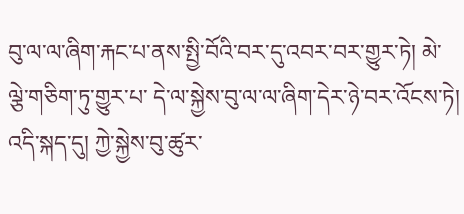བུ་ལ་ལ་ཞིག་རྐང་པ་ནས་སྤྱི་བོའི་བར་དུ་འབར་བར་གྱུར་ཏེ། མེ་ལྕེ་གཅིག་ཏུ་གྱུར་པ་ དེ་ལ་སྐྱེས་བུ་ལ་ལ་ཞིག་དེར་ཉེ་བར་འོངས་ཏེ། འདི་སྐད་དུ། ཀྱེ་སྐྱེས་བུ་ཚུར་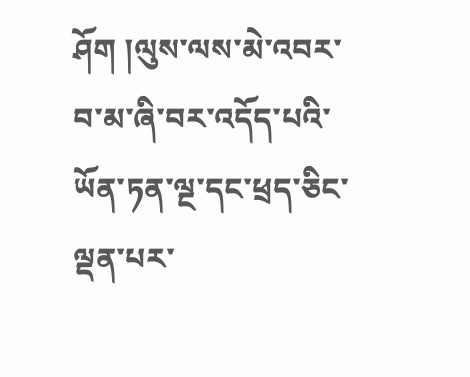ཤོག །ལུས་ལས་མེ་འབར་བ་མ་ཞི་བར་འདོད་པའི་ཡོན་ཏན་ལྔ་དང་ཕྲད་ཅིང་ལྡན་པར་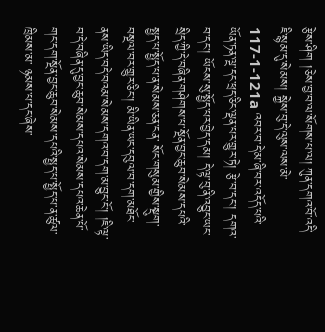རྩེས་ཤིག །ཅེས་བྱ་བ་ལ་སོགས་པ་ལ། ཀུན་དགའ་བོ་འདི་ཇི་སྙམ་དུ་སེམས། སྐྱེས་བུ་དེ་ལུས་ལས་མེ་ 117-1-121a འབར་བ་དེ་མ་ཞི་བར་འདོད་པའི་ཡོན་ཏན་ལྔ་དང་ཕྲད་ཅིང་ལྡན་པར་གྱུར་ཏེ། རྩེ་བ་དང་། དགའ་བ་དང་། ཡོངས་སུ་སྤྱོད་པར་བྱེད་དམ། དེ་ལྟ་བུ་ནི་འབྱུང་ཡང་སྲིད་ཀྱི་དེ་བཞིན་གཤེགས་པ་སྔོན་བྱང་ཆུབ་སེམས་དཔའི་སྤྱད་པ་སྤྱོད་པ་ན་སེམས་ཅན་ངན་ སོང་གསུམ་གྱིས་སྡུག་བསྔལ་བར་གྱུར་ཅིང་། མི་ཡིན་ཡང་དབུལ་བ་དག་མཐོང་ནས་ཡིད་བདེ་བའམ་སེམས་དགའ་བ་དག་མ་བྱུང་ངོ་། །ཇི་ལྟ་བ་དེ་བཞིན་དུ་བྱང་ཆུབ་སེམས་དཔའ་སེམས་དཔའ་ཆེན་པོ་གང་དག་སྔོན་བྱང་ཆུབ་སེམས་དཔའི་སྤྱད་པ་སྤྱོད་པ་ན་ཚུལ་ཁྲིམས་མ་ ཉམས་པ་དང་ཞེས་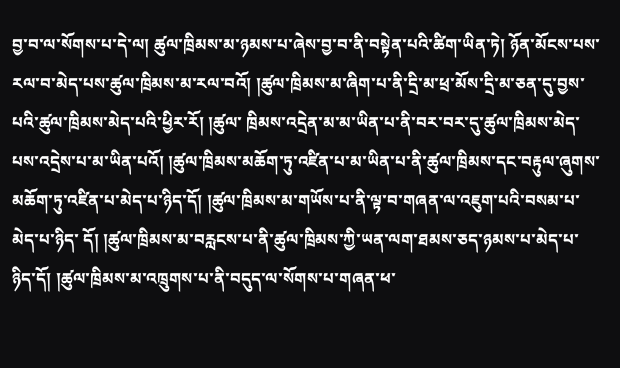བྱ་བ་ལ་སོགས་པ་དེ་ལ། ཚུལ་ཁྲིམས་མ་ཉམས་པ་ཞེས་བྱ་བ་ནི་བསྟེན་པའི་ཚིག་ཡིན་ཏེ། ཉོན་མོངས་པས་རལ་བ་མེད་པས་ཚུལ་ཁྲིམས་མ་རལ་བའོ། །ཚུལ་ཁྲིམས་མ་ཞིག་པ་ནི་དྲི་མ་ཕྲ་མོས་དྲི་མ་ཅན་དུ་བྱས་པའི་ཚུལ་ཁྲིམས་མེད་པའི་ཕྱིར་རོ། །ཚུལ་ ཁྲིམས་འདྲེན་མ་མ་ཡིན་པ་ནི་བར་བར་དུ་ཚུལ་ཁྲིམས་མེད་པས་འདྲེས་པ་མ་ཡིན་པའོ། །ཚུལ་ཁྲིམས་མཆོག་ཏུ་འཛིན་པ་མ་ཡིན་པ་ནི་ཚུལ་ཁྲིམས་དང་བརྟུལ་ཞུགས་མཆོག་ཏུ་འཛིན་པ་མེད་པ་ཉིད་དོ། །ཚུལ་ཁྲིམས་མ་གཡོས་པ་ནི་ལྟ་བ་གཞན་ལ་འཇུག་པའི་བསམ་པ་མེད་པ་ཉིད་ དོ། །ཚུལ་ཁྲིམས་མ་བརླངས་པ་ནི་ཚུལ་ཁྲིམས་ཀྱི་ཡན་ལག་ཐམས་ཅད་ཉམས་པ་མེད་པ་ཉིད་དོ། །ཚུལ་ཁྲིམས་མ་འཁྲུགས་པ་ནི་བདུད་ལ་སོགས་པ་གཞན་ཕ་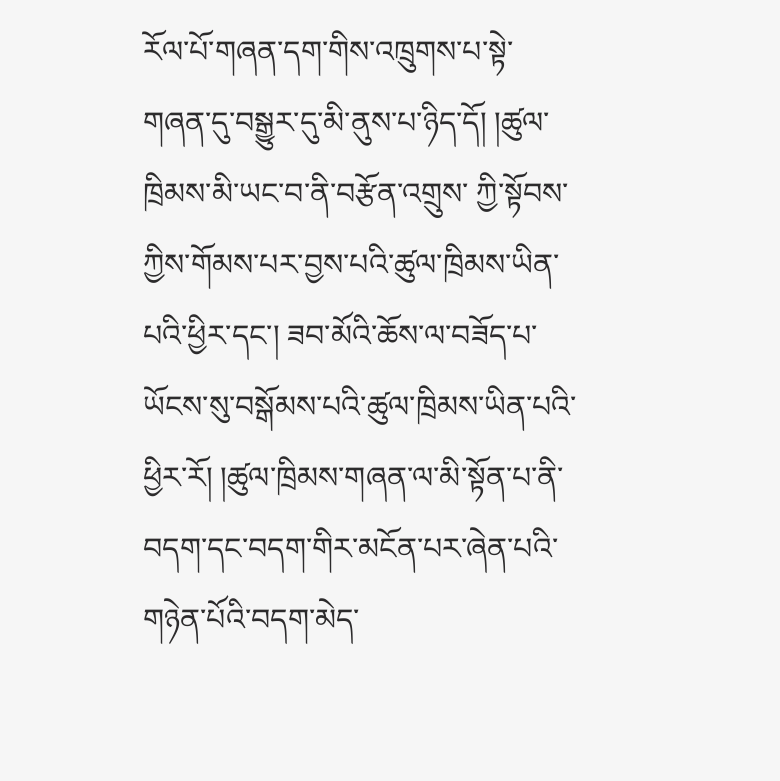རོལ་པོ་གཞན་དག་གིས་འཁྲུགས་པ་སྟེ་གཞན་དུ་བསྒྱུར་དུ་མི་ནུས་པ་ཉིད་དོ། །ཚུལ་ཁྲིམས་མི་ཡང་བ་ནི་བརྩོན་འགྲུས་ ཀྱི་སྟོབས་ཀྱིས་གོམས་པར་བྱས་པའི་ཚུལ་ཁྲིམས་ཡིན་པའི་ཕྱིར་དང་། ཟབ་མོའི་ཆོས་ལ་བཟོད་པ་ཡོངས་སུ་བསྒོམས་པའི་ཚུལ་ཁྲིམས་ཡིན་པའི་ཕྱིར་རོ། །ཚུལ་ཁྲིམས་གཞན་ལ་མི་སྟོན་པ་ནི་བདག་དང་བདག་གིར་མངོན་པར་ཞེན་པའི་གཉེན་པོའི་བདག་མེད་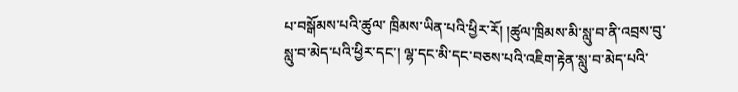པ་བསྒོམས་པའི་ཚུལ་ ཁྲིམས་ཡིན་པའི་ཕྱིར་རོ། །ཚུལ་ཁྲིམས་མི་སླུ་བ་ནི་འབྲས་བུ་སླུ་བ་མེད་པའི་ཕྱིར་དང་། ལྷ་དང་མི་དང་བཅས་པའི་འཇིག་རྟེན་སླུ་བ་མེད་པའི་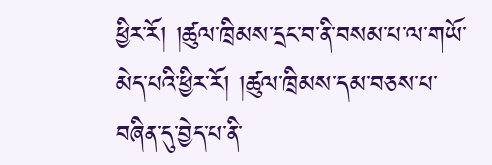ཕྱིར་རོ། །ཚུལ་ཁྲིམས་དྲང་བ་ནི་བསམ་པ་ལ་གཡོ་མེད་པའི་ཕྱིར་རོ། །ཚུལ་ཁྲིམས་དམ་བཅས་པ་བཞིན་དུ་བྱེད་པ་ནི་